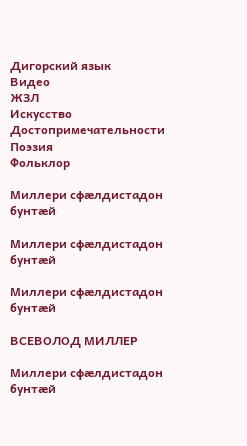Дигорский язык
Видео
ЖЗЛ
Искусство
Достопримечательности
Поэзия
Фольклор

Миллери сфæлдистадон бунтæй

Миллери сфæлдистадон бунтæй

Миллери сфæлдистадон бунтæй

ВСЕВОЛОД МИЛЛЕР

Миллери сфæлдистадон бунтæй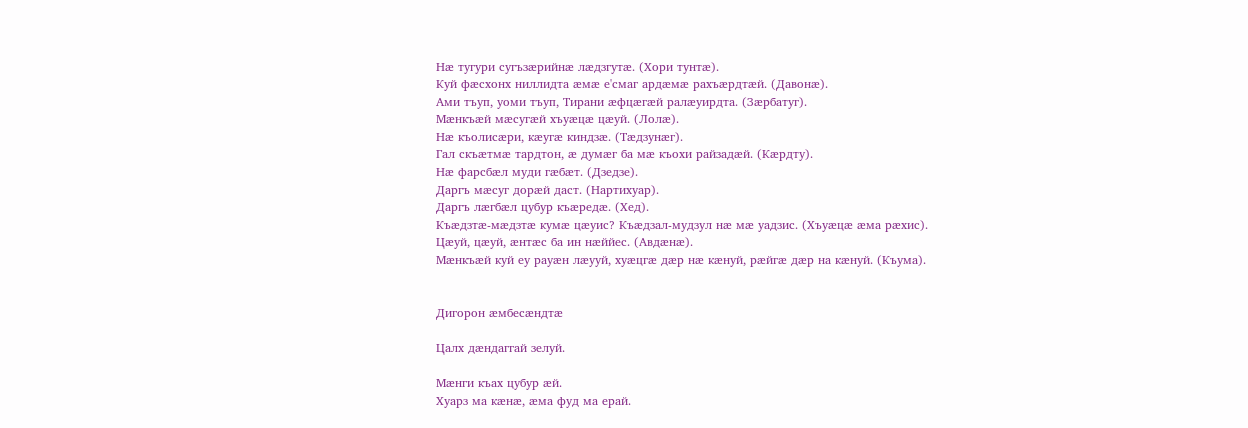Нӕ тугури сугъзӕрийнӕ лӕдзгутӕ. (Хори тунтӕ).
Куй фӕсхонх ниллидта ӕмӕ е'смаг ардӕмӕ рахъӕрдтӕй. (Давонӕ).
Ами тъуп, уоми тъуп, Тирани ӕфцӕгӕй ралӕуирдта. (Зӕрбатуг).
Мӕнкъӕй мӕсугӕй хъуӕцӕ цӕуй. (Лолӕ).
Нӕ къолисӕри, кӕугӕ киндзӕ. (Тӕдзунӕг).
Гал скъӕтмӕ тардтон, ӕ думӕг ба мӕ къохи райзадӕй. (Кӕрдту).
Нӕ фарсбӕл муди гӕбӕт. (Дзедзе).
Даргъ мӕсуг дорӕй даст. (Нартихуар).
Даргъ лæгбӕл цубур къӕредӕ. (Хед).
Къӕдзтӕ-мӕдзтӕ кумӕ цӕуис? Къӕдзал-мудзул нӕ мӕ уадзис. (Хъуӕцӕ ӕма рӕхис).
Цӕуй, цӕуй, ӕнтӕс ба ин нӕййес. (Авдӕнӕ).
Мӕнкъӕй куй еу рауӕн лӕууй, хуӕцгӕ дӕр нӕ кӕнуй, рӕйгӕ дӕр на кӕнуй. (Къума).


Дигорон ӕмбесӕндтӕ

Цалх дӕндаггай зелуй.

Мӕнги къах цубур ӕй.
Хуарз ма кӕнӕ, ӕма фуд ма ерай.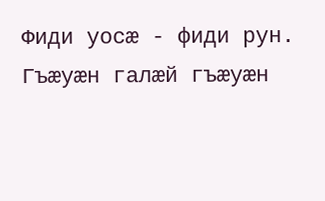Фиди уосӕ - фиди рун.
Гъӕуӕн галӕй гъӕуӕн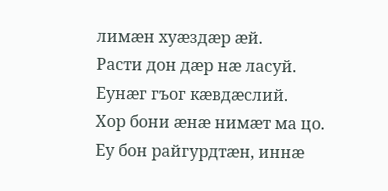лимӕн хуӕздӕр ӕй.
Расти дон дӕр нӕ ласуй.
Еунӕг гъог кӕвдӕслий.
Хор бони ӕнӕ нимӕт ма цо.
Еу бон райгурдтӕн, иннӕ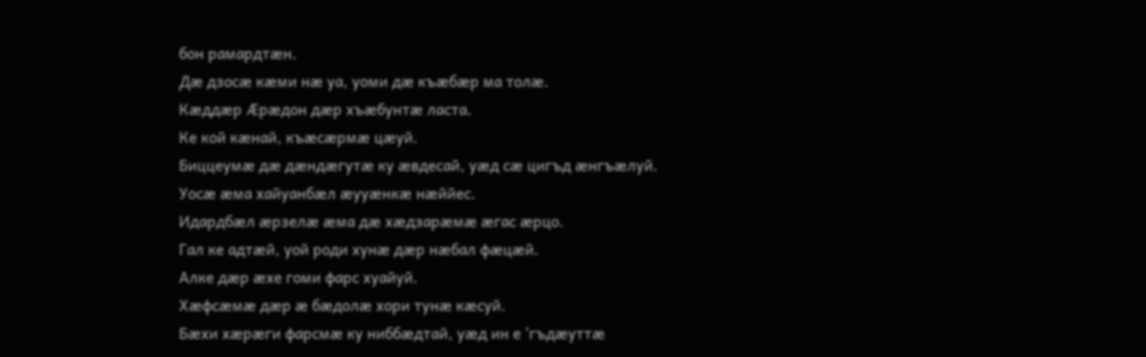бон рамардтӕн.
Дӕ дзосӕ кӕми нӕ уа, уоми дӕ къӕбӕр ма толӕ.
Кӕддӕр Ӕрӕдон дӕр хъӕбунтӕ ласта.
Ке кой кӕнай, къӕсӕрмӕ цӕуй.
Биццеумӕ дӕ дӕндӕгутӕ ку ӕвдесай, уӕд сӕ цигъд ӕнгъӕлуй.
Уосӕ ӕма хайуанбӕл ӕууӕнкӕ нӕййес.
Идардбӕл ӕрзелӕ ӕма дӕ хӕдзарӕмӕ ӕгас ӕрцо.
Гал ке адтӕй, уой роди хунӕ дӕр нӕбал фӕцӕй.
Алке дӕр ӕхе гоми фарс хуайуй.
Хӕфсӕмӕ дӕр ӕ бӕдолӕ хори тунӕ кӕсуй.
Бӕхи хӕрӕги фарсмӕ ку ниббӕдтай, уӕд ин е 'гъдӕуттӕ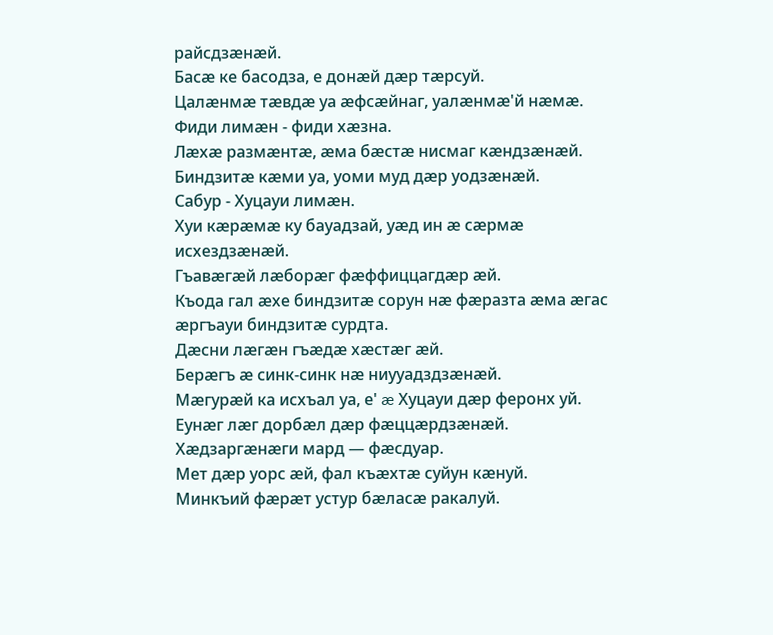райсдзӕнӕй.
Басӕ ке басодза, е донӕй дӕр тӕрсуй.
Цалӕнмӕ тӕвдӕ уа ӕфсӕйнаг, уалӕнмӕ'й нӕмӕ.
Фиди лимӕн - фиди хӕзна.
Лӕхӕ размӕнтӕ, ӕма бӕстӕ нисмаг кӕндзӕнӕй.
Биндзитӕ кӕми уа, уоми муд дӕр уодзӕнӕй.
Сабур - Хуцауи лимӕн.
Хуи кӕрӕмӕ ку бауадзай, уӕд ин ӕ сӕрмæ исхездзӕнӕй.
Гъавӕгӕй лӕборӕг фӕффиццагдӕр ӕй.
Къода гал ӕхе биндзитӕ сорун нӕ фӕразта ӕма ӕгас ӕргъауи биндзитӕ сурдта.
Дӕсни лӕгӕн гъӕдӕ хӕстӕг ӕй.
Берӕгъ ӕ синк-синк нӕ ниууадздзӕнӕй.
Мӕгурӕй ка исхъал уа, е' æ Хуцауи дӕр феронх уй.
Еунӕг лӕг дорбӕл дӕр фӕццӕрдзӕнӕй.
Хӕдзаргӕнӕги мард — фӕсдуар.
Мет дӕр уорс ӕй, фал къӕхтӕ суйун кӕнуй.
Минкъий фӕрӕт устур бӕласӕ ракалуй.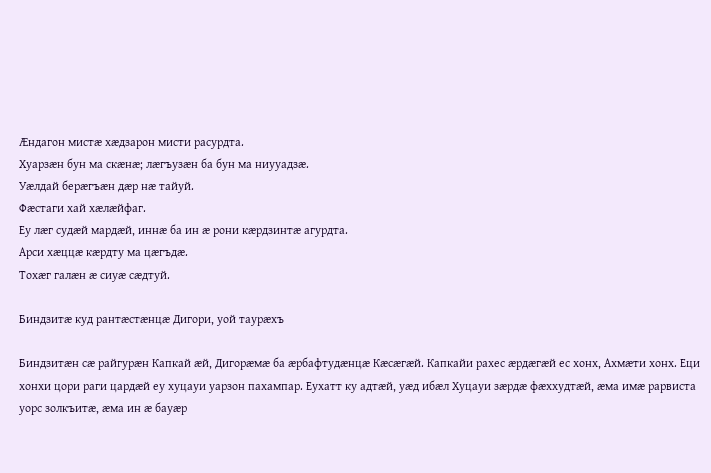Ӕндагон мистӕ хӕдзарон мисти расурдта.
Хуарзӕн бун ма скӕнӕ; лӕгъузӕн ба бун ма ниууадзӕ.
Уӕлдай берӕгъӕн дӕр нӕ тайуй.
Фӕстаги хай хӕлӕйфаг.
Еу лӕг судӕй мардӕй, иннӕ ба ин ӕ рони кӕрдзинтӕ агурдта.
Арси хӕццӕ кӕрдту ма цӕгъдӕ.
Тохӕг галӕн ӕ сиуӕ сӕдтуй.

Биндзитӕ куд рантӕстӕнцӕ Дигори, уой таурӕхъ

Биндзитӕн сӕ райгурӕн Капкай ӕй, Дигорӕмӕ ба ӕрбафтудӕнцӕ Кӕсӕгӕй. Капкайи рахес ӕрдӕгӕй ес хонх, Ахмӕти хонх. Еци хонхи цори раги цардӕй еу хуцауи уарзон пахампар. Еухатт ку адтӕй, уӕд ибӕл Хуцауи зӕрдӕ фӕххудтӕй, ӕма имӕ рарвиста уорс золкъитӕ, ӕма ин ӕ бауӕр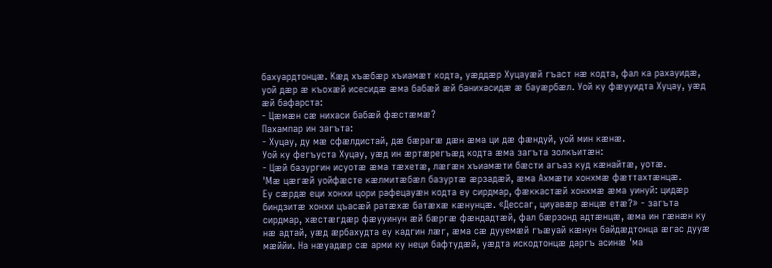бахуардтонцӕ. Кӕд хъӕбӕр хъиамӕт кодта, уӕддӕр Хуцауӕй гъаст нӕ кодта, фал ка рахауидӕ, уой дӕр ӕ къохӕй исесидӕ ӕма бабæй æй банихасидӕ ӕ бауӕрбӕл. Уой ку фӕууидта Хуцау, уӕд æй бафарста:
- Цӕмӕн сӕ нихаси бабӕй фӕстӕмӕ?
Пахампар ин загъта:
- Хуцау, ду мӕ сфӕлдистай, дӕ бӕрагӕ дӕн ӕма ци дӕ фӕндуй, уой мин кӕнӕ.
Уой ку фегъуста Хуцау, уӕд ин ӕртӕрегъӕд кодта ӕма загъта золкъитӕн:
- Цӕй базургин исуотӕ ӕма тӕхетӕ, лӕгӕн хъиамӕти бӕсти агъаз куд кӕнайтӕ, уотӕ.
'Мæ цæгæй уойфӕсте кӕлмитӕбӕл базуртӕ ӕрзадӕй, ӕма Ахмӕти хонхмӕ фӕттахтӕнцӕ.
Еу сӕрдӕ еци хонхи цори рафецауӕн кодта еу сирдмар, фӕккастӕй хонхмӕ ӕма уинуй: цидӕр биндзитӕ хонхи цъасӕй ратӕхӕ батӕхӕ кӕнунцӕ. «Дессаг, циуавӕр ӕнцӕ етӕ?» - загъта сирдмар, хӕстӕгдӕр фӕууинун ӕй бӕргӕ фӕндадтӕй, фал бӕрзонд адтӕнцӕ, ӕма ин гӕнӕн ку нӕ адтай, уӕд ӕрбахудта еу кадгин лӕг, ӕма сӕ дууемӕй гъӕуай кӕнун байдӕдтонца ӕгас дууӕ мӕййи. На нӕуадӕр сӕ арми ку неци бафтудӕй, уӕдта искодтонцӕ даргъ асинӕ 'ма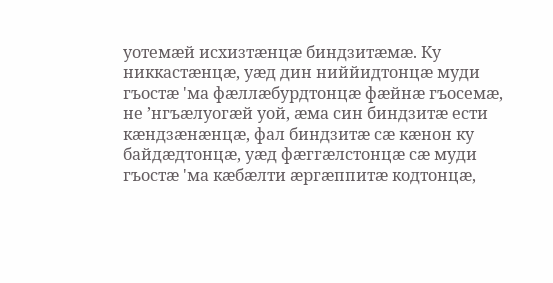уотемӕй исхизтӕнцӕ биндзитӕмӕ. Ку никкастӕнцӕ, уӕд дин ниййидтонцӕ муди гъостӕ 'ма фӕллӕбурдтонцӕ фӕйнӕ гъосемӕ, не ’нгъӕлуогӕй уой, ӕма син биндзитӕ ести кӕндзӕнӕнцӕ, фал биндзитӕ сӕ кӕнон ку байдӕдтонцӕ, уӕд фӕггӕлстонцӕ сӕ муди гъостӕ 'ма кӕбӕлти ӕргӕппитӕ кодтонцӕ,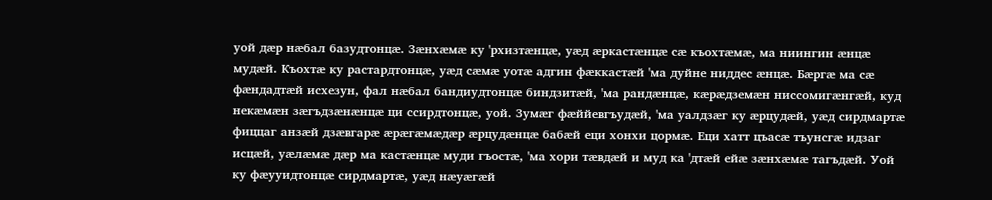уой дӕр нӕбал базудтонцӕ. Зӕнхӕмӕ ку 'рхизтӕнцӕ, уӕд ӕркастӕнцӕ сӕ къохтӕмӕ, ма ниингин ӕнцӕ мудӕй. Къохтӕ ку растардтонцӕ, уӕд сӕмӕ уотӕ адгин фӕккастӕй 'ма дуйне ниддес ӕнцӕ. Бӕргӕ ма сӕ фӕндадтӕй исхезун, фал нӕбал бандиудтонцӕ биндзитӕй, 'ма рандӕнцӕ, кӕрӕдземӕн ниссомигӕнгӕй, куд некӕмӕн зӕгъдзӕнӕнцӕ ци ссирдтонцӕ, уой. Зумӕг фӕййевгъудӕй, 'ма уалдзӕг ку ӕрцудӕй, уæд сирдмартӕ фиццаг анзӕй дзӕвгарӕ ӕрӕгӕмӕдӕр ӕрцудӕнцӕ бабӕй еци хонхи цормӕ. Еци хатт цъасӕ тъунсгӕ идзаг исцӕй, уӕлӕмӕ дӕр ма кастӕнцӕ муди гъостӕ, 'ма хори тӕвдӕй и муд ка 'дтæй ейӕ зӕнхӕмӕ тагъдӕй. Уой ку фӕууидтонцӕ сирдмартӕ, уӕд нӕуӕгӕй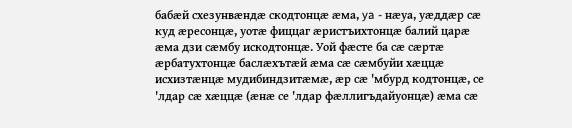бабӕй схезунвӕндӕ скодтонцӕ ӕма, ya - нӕуа, уӕддӕр сӕ куд ӕресонцӕ, уотӕ фиццаг ӕристъихтонцӕ балий царӕ ӕма дзи сӕмбу искодтонцӕ. Уой фӕсте ба сӕ сӕртӕ ӕрбатухтонцӕ баслӕхътӕй ӕма сӕ сӕмбуйи хӕццӕ исхизтӕнцӕ мудибиндзитӕмӕ, æр сæ 'мбурд кодтонцӕ, се 'лдар сæ хæццæ (ӕнӕ се 'лдар фӕллигъдайуонцӕ) ӕма сӕ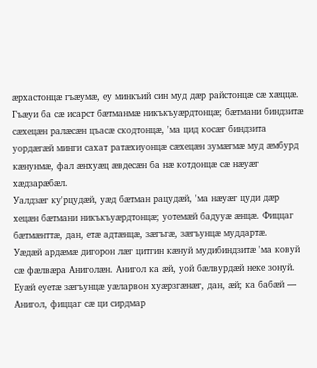ӕрхастонцӕ гъӕумӕ, еу минкъий син муд дӕр райстонцӕ сӕ хӕццӕ. Гъӕуи ба сӕ исарст бӕтманмӕ никъкъуӕрдтонцӕ; бӕтмани биндзитӕ сӕхецӕн ралӕсӕн цъасӕ скодтонцӕ, 'ма цид косӕг биндзита уордӕгӕй минги сахат ратӕхиуонцӕ сӕхецӕн зумӕгмӕ муд ӕмбурд кӕнунмӕ, фал ӕнхуӕц ӕвдесӕн ба нӕ котдонцӕ сӕ нӕуӕг хӕдзарӕбӕл.
Уалдзӕг ку'рцудӕй, уӕд бӕтман рацудӕй, 'ма нӕуӕг цуди дӕр хецӕн бӕтмани никъкъуӕрдтонцӕ; уотемӕй бадууӕ ӕнцӕ. Фиццаг бӕтмӕнттӕ, дан, етӕ адтӕнцӕ, зӕгъгӕ, зӕгъунцӕ муддартӕ.
Уӕдӕй ардӕмӕ дигорон лӕг цитгин кӕнуй мудибиндзитæ 'ма ковуй сӕ фӕлвӕра Аниголӕн. Анигол ка ӕй, уой бӕлвурдæй неке зонуй. Еуӕй еуетӕ зӕгъунцӕ уӕларвон хуӕрзгӕнӕг, дан, ӕй; ка бабӕй — Анигол, фиццаг сӕ ци сирдмар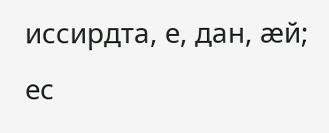иссирдта, е, дан, ӕй; ес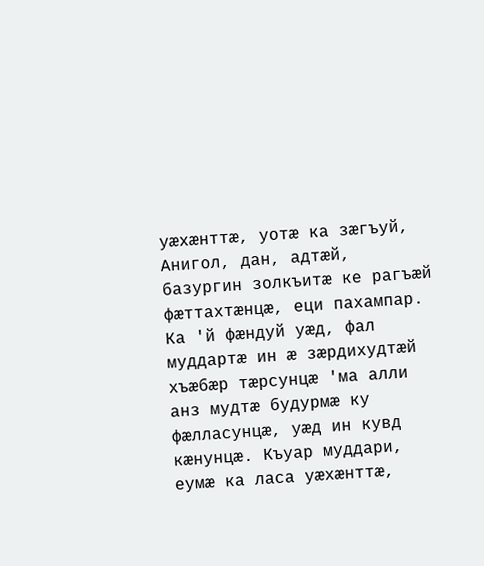уӕхӕнттӕ, уотӕ ка зӕгъуй, Анигол, дан, адтӕй, базургин золкъитӕ ке рагъӕй фӕттахтӕнцӕ, еци пахампар. Ка 'й фӕндуй уӕд, фал муддартӕ ин ӕ зӕрдихудтӕй хъӕбӕр тӕрсунцӕ 'ма алли анз мудтӕ будурмӕ ку фӕлласунцӕ, уӕд ин кувд кӕнунцӕ. Къуар муддари, еумӕ ка ласа уӕхӕнттӕ,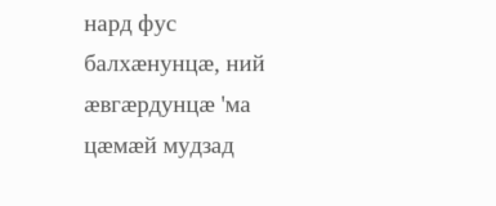нард фус балхӕнунцӕ, ний ӕвгӕрдунцӕ 'ма цӕмӕй мудзад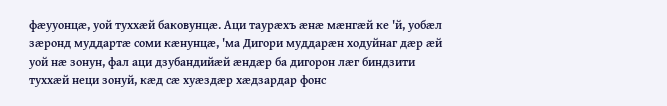фӕууонцӕ, уой туххӕй баковунцӕ. Аци таурӕхъ ӕнӕ мӕнгӕй ке 'й, уобӕл зӕронд муддартӕ соми кӕнунцӕ, 'ма Дигори муддарӕн ходуйнаг дæр æй уой нӕ зонун, фал аци дзубандийӕй ӕндӕр ба дигорон лӕг биндзити туххӕй неци зонуй, кӕд сӕ хуӕздӕр хӕдзардар фонс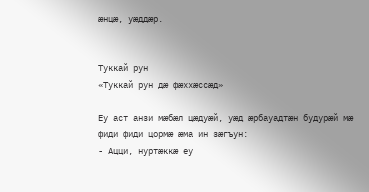ӕнцӕ, уӕддӕр.


Туккай рун
«Туккай рун дӕ фӕххӕссӕд»

Еу аст анзи мӕбӕл цӕдуӕй, уӕд ӕрбауадтӕн будурӕй мӕ фиди фиди цормӕ ӕма ин зӕгъун:
- Ацци, нуртӕккӕ еу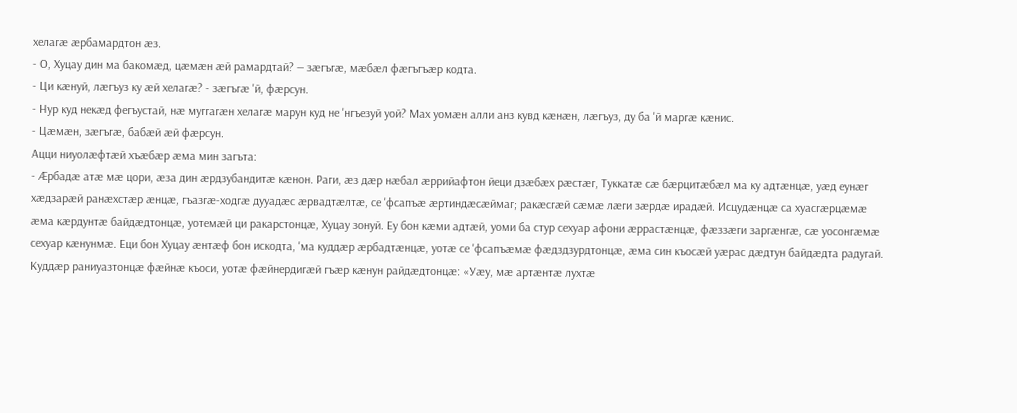хелагӕ ӕрбамардтон ӕз.
- О, Хуцау дин ма бакомӕд, цӕмӕн ӕй рамардтай? — зӕгъгӕ, мӕбӕл фӕгъгъӕр кодта.
- Ци кӕнуй, лӕгъуз ку ӕй хелагӕ? - зæгъгæ 'й, фӕрсун.
- Нур куд некӕд фегъустай, нӕ муггагӕн хелагӕ марун куд не 'нгъезуй уой? Мах уомӕн алли анз кувд кӕнӕн, лӕгъуз, ду ба 'й маргӕ кӕнис.
- Цӕмӕн, зӕгъгӕ, бабӕй ӕй фӕрсун.
Ацци ниуолӕфтӕй хъӕбӕр ӕма мин загъта:
- Ӕрбадӕ атӕ мӕ цори, ӕза дин ӕрдзубандитӕ кӕнон. Раги, ӕз дӕр нӕбал ӕррийафтон йеци дзӕбӕх рӕстӕг, Туккатӕ сӕ бӕрцитӕбӕл ма ку адтӕнцӕ, уӕд еунӕг хӕдзарӕй ранӕхстӕр ӕнцӕ, гъазгӕ-ходгӕ дууадӕс ӕрвадтӕлтӕ, се 'фсапъӕ ӕртиндӕсӕймаг; ракӕсгӕй сӕмӕ лӕги зӕрдӕ ирадӕй. Исцудӕнцӕ са хуасгӕрцӕмӕ ӕма кӕрдунтӕ байдӕдтонцӕ, уотемӕй ци ракарстонцӕ, Хуцау зонуй. Еу бон кӕми адтӕй, уоми ба стур сехуар афони ӕррастӕнцӕ, фӕззӕги заргӕнгӕ, сӕ уосонгӕмӕ сехуар кӕнунмӕ. Еци бон Хуцау ӕнтӕф бон искодта, 'ма куддӕр ӕрбадтӕнцӕ, уотӕ се 'фсапъӕмӕ фӕдздзурдтонцӕ, ӕма син къосӕй уӕрас дӕдтун байдӕдта радугай. Куддӕр раниуазтонцӕ фӕйнӕ къоси, уотӕ фӕйнердигӕй гъӕр кӕнун райдӕдтонцӕ: «Уӕу, мӕ артӕнтӕ лухтӕ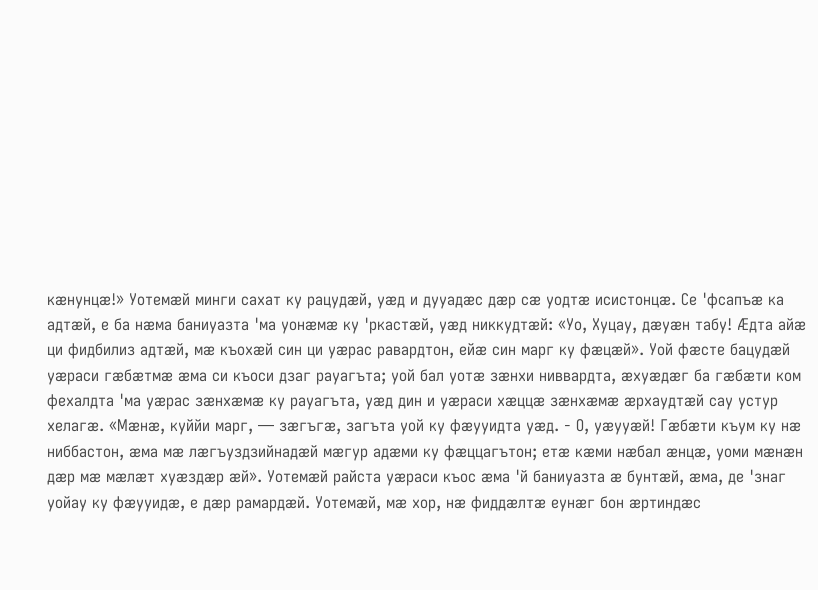кӕнунцӕ!» Уотемӕй минги сахат ку рацудӕй, уӕд и дууадӕс дӕр сӕ уодтӕ исистонцӕ. Се 'фсапъӕ ка адтӕй, е ба нӕма баниуазта 'ма уонӕмӕ ку 'ркастӕй, уæд никкудтӕй: «Уо, Хуцау, дӕуӕн табу! Ӕдта айӕ ци фидбилиз адтӕй, мӕ къохӕй син ци уӕрас равардтон, ейӕ син марг ку фӕцӕй». Уой фӕсте бацудӕй уӕраси гӕбӕтмӕ ӕма си къоси дзаг рауагъта; уой бал уотӕ зӕнхи ниввардта, ӕхуӕдӕг ба гӕбӕти ком фехалдта 'ма уӕрас зӕнхӕмӕ ку рауагъта, уӕд дин и уӕраси хӕццӕ зӕнхӕмӕ ӕрхаудтӕй сау устур хелагӕ. «Мӕнӕ, куййи марг, — зӕгъгӕ, загъта уой ку фӕууидта уӕд. - О, уӕууӕй! Гӕбӕти къум ку нӕ ниббастон, ӕма мӕ лӕгъуздзийнадӕй мӕгур адӕми ку фӕццагътон; етӕ кӕми нӕбал ӕнцӕ, уоми мӕнӕн дӕр мӕ мӕлӕт хуӕздӕр ӕй». Уотемӕй райста уæраси къос ӕма 'й баниуазта ӕ бунтӕй, ӕма, де 'знаг уойау ку фӕууидӕ, е дӕр рамардӕй. Уотемӕй, мӕ хор, нӕ фиддӕлтӕ еунӕг бон ӕртиндӕс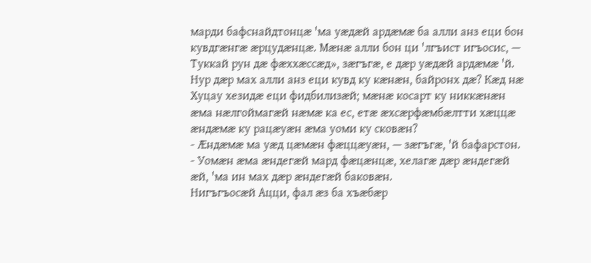марди бафснайдтонцӕ 'ма уӕдӕй ардӕмӕ ба алли анз еци бон кувдгӕнгӕ ӕрцудӕнцӕ. Мӕнӕ алли бон ци 'лгъист игъосис, — Туккай рун дӕ фӕххӕссӕд», зӕгъгӕ, е дӕр уӕдӕй ардӕмӕ 'й. Нур дӕр мах алли анз еци кувд ку кӕнӕн, байронх дӕ? Кӕд нӕ Хуцау хезидӕ еци фидбилизӕй; мӕнӕ косарт ку никкӕнӕн ӕма нӕлгоймагӕй нӕмӕ ка ес, етӕ ӕхсӕрфӕмбӕлтти хӕццӕ ӕндӕмӕ ку рацӕуӕн ӕма уоми ку сковӕн?
- Ӕндӕмӕ ма уӕд цӕмӕн фӕццӕуӕн, — зӕгъгӕ, 'й бафарстон.
- Уомӕн ӕма ӕндегӕй мард фӕцӕнцӕ, хелагӕ дӕр ӕндегæй æй, 'ма ин мах дӕр ӕндегӕй баковӕн.
Нигъгъосӕй Ацци, фал ӕз ба хъӕбӕр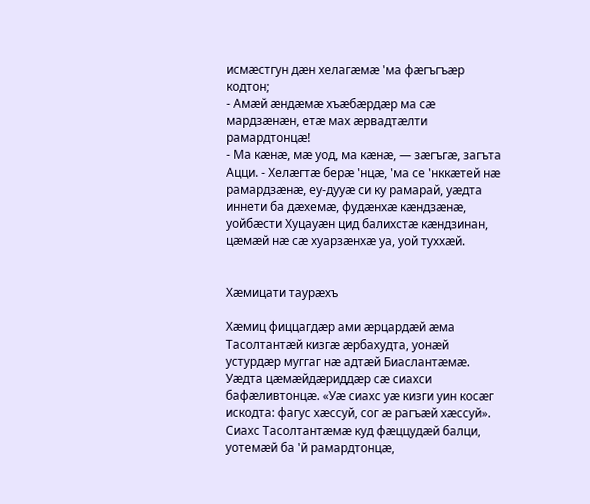исмӕстгун дӕн хелагæмӕ 'ма фӕгъгъӕр кодтон;
- Амӕй ӕндӕмӕ хъӕбӕрдӕр ма сӕ мардзӕнӕн, етӕ мах ӕрвадтӕлти рамардтонцӕ!
- Ма кӕнӕ, мӕ уод, ма кӕнӕ, — зӕгъгӕ, загъта Ацци. - Хелӕгтӕ берӕ 'нцӕ, 'ма се 'нккӕтей нӕ рамардзӕнӕ, еу-дууӕ си ку рамарай, уӕдта иннети ба дӕхемӕ, фудӕнхӕ кӕндзӕнӕ, уойбӕсти Хуцауӕн цид балихстӕ кӕндзинан, цæмæй нæ сæ хуарзӕнхӕ уа, уой туххӕй.


Хӕмицати таурӕхъ

Хӕмиц фиццагдӕр ами ӕрцардӕй ӕма Тасолтантӕй кизгӕ ӕрбахудта, уонӕй устурдӕр муггаг нӕ адтӕй Биаслантӕмӕ. Уӕдта цӕмӕйдӕриддӕр сӕ сиахси бафӕливтонцӕ. «Уӕ сиахс уӕ кизги уин косӕг искодта: фагус хӕссуй, сог ӕ рагъӕй хӕссуй». Сиахс Тасолтантӕмӕ куд фӕццудӕй балци, уотемӕй ба 'й рамардтонцӕ,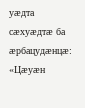уӕдта сӕхуӕдтӕ ба ӕрбацудӕнцӕ: «Цӕуӕн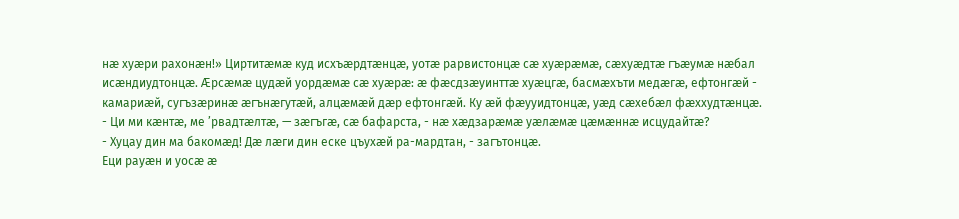нæ хуӕри рахонӕн!» Циртитӕмӕ куд исхъӕрдтӕнцӕ, уотӕ рарвистонцӕ сӕ хуӕрӕмӕ, сӕхуӕдтӕ гъӕумӕ нӕбал исӕндиудтонцӕ. Ӕрсӕмӕ цудӕй уордӕмӕ сӕ хуӕрӕ: ӕ фӕсдзӕуинттӕ хуӕцгӕ, басмӕхъти медӕгӕ, ефтонгӕй - камариӕй, сугъзæринӕ ӕгънӕгутӕй, алцӕмӕй дӕр ефтонгӕй. Ку ӕй фӕууидтонцӕ, уӕд сӕхебӕл фӕххудтӕнцӕ.
- Ци ми кӕнтӕ, ме ’рвадтӕлтӕ, — зӕгъгӕ, сӕ бафарста, - нӕ хӕдзарӕмӕ уӕлӕмӕ цӕмӕннӕ исцудайтӕ?
- Хуцау дин ма бакомӕд! Дӕ лӕги дин еске цъухӕй ра-мардтан, - загътонцӕ.
Еци рауӕн и уосӕ ӕ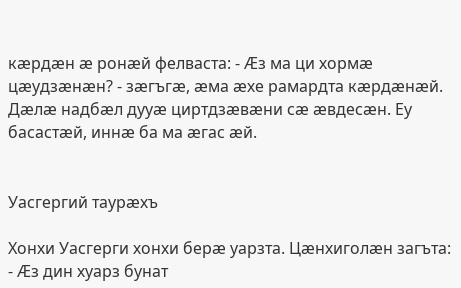кӕрдӕн ӕ ронӕй фелваста: - Ӕз ма ци хормӕ цӕудзӕнӕн? - зæгъгæ, ӕма ӕхе рамардта кӕрдӕнӕй.
Дӕлӕ надбӕл дууӕ циртдзӕвӕни сӕ ӕвдесӕн. Еу басастӕй, иннӕ ба ма ӕгас ӕй.


Уасгергий таурӕхъ

Хонхи Уасгерги хонхи берӕ уарзта. Цӕнхиголӕн загъта: - Ӕз дин хуарз бунат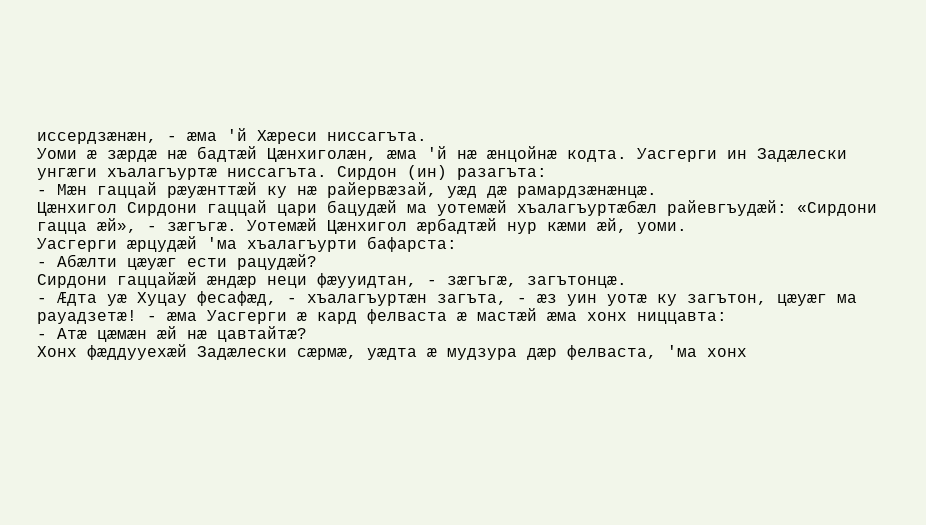иссердзӕнӕн, - ӕма 'й Хӕреси ниссагъта.
Уоми ӕ зӕрдӕ нӕ бадтӕй Цӕнхиголӕн, ӕма 'й нӕ ӕнцойнӕ кодта. Уасгерги ин Задӕлески унгӕги хъалагъуртӕ ниссагъта. Сирдон (ин) разагъта:
- Мӕн гаццай рӕуӕнттӕй ку нӕ райервӕзай, уӕд дӕ рамардзӕнӕнцӕ.
Цӕнхигол Сирдони гаццай цари бацудӕй ма уотемӕй хъалагъуртӕбӕл райевгъудӕй: «Сирдони гацца ӕй», - зӕгъгæ. Уотемӕй Цӕнхигол ӕрбадтӕй нур кӕми ӕй, уоми.
Уасгерги ӕрцудӕй 'ма хъалагъурти бафарста:
- Абӕлти цӕуӕг ести рацудӕй?
Сирдони гаццайӕй ӕндӕр неци фӕууидтан, - зӕгъгӕ, загътонцӕ.
- Ӕдта уӕ Хуцау фесафӕд, - хъалагъуртӕн загъта, - ӕз уин уотӕ ку загътон, цӕуӕг ма рауадзетӕ! - ӕма Уасгерги ӕ кард фелваста ӕ мастӕй ӕма хонх ниццавта:
- Атӕ цӕмӕн ӕй нӕ цавтайтӕ?
Хонх фӕддууехӕй Задӕлески сӕрмӕ, уӕдта ӕ мудзура дӕр фелваста, 'ма хонх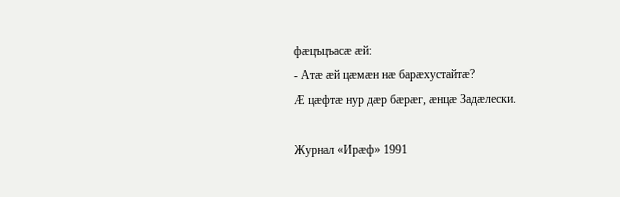фӕцъцъасӕ ӕй:
- Атӕ ӕй цӕмӕн нӕ барӕхустайтӕ?
Ӕ цӕфтӕ нур дӕр бӕрӕг, ӕнцӕ Задӕлески.

Журнал «Ирæф» 1991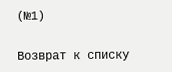(№1)

Возврат к списку